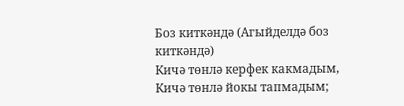Боз киткәндә (Агыйделдә боз киткәндә)
Кичә төнлә керфек какмадым,
Кичә төнлә йокы тапмадым;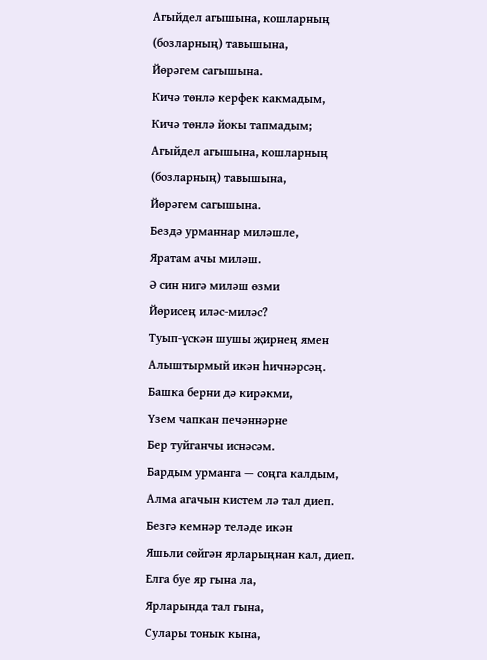Агыйдел агышына, кошларның (бозларның) тавышына,
Йөрәгем сагышына.
Кичә төнлә керфек какмадым,
Кичә төнлә йокы тапмадым;
Агыйдел агышына, кошларның (бозларның) тавышына,
Йөрәгем сагышына.
Бездә урманнар миләшле,
Яратам ачы миләш.
Ә син нигә миләш өзми
Йөрисең иләс-миләс?
Туып-үскән шушы җирнең ямен
Алыштырмый икән һичнәрсәң.
Башка берни дә кирәкми,
Үзем чапкан печәннәрне
Бер туйганчы иснәсәм.
Бардым урманга — соңга калдым,
Алма агачын кистем лә тал диеп.
Безгә кемнәр теләде икән
Яшьли сөйгән ярларыңнан кал, диеп.
Елга буе яр гына ла,
Ярларында тал гына,
Сулары тонык кына,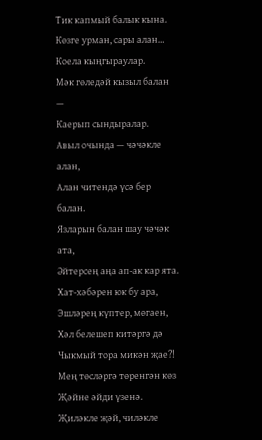Тик капмый балык кына.
Көзге урман, сары алан…
Коела кыңгыраулар.
Мәк гөледәй кызыл балан —
Каерып сындыралар.
Авыл очында — чәчәкле алан,
Алан читендә үсә бер балан.
Язларын балан шау чәчәк ата,
Әйтерсең аңа ап-ак кар ята.
Хат-хәбәрен юк бу ара,
Эшләрең күптер, мөгаен,
Хәл белешеп китәргә дә
Чыкмый тора микән җае?!
Мең төсләргә төренгән көз
Җәйне әйди үзенә.
Җиләкле җәй, чиләкле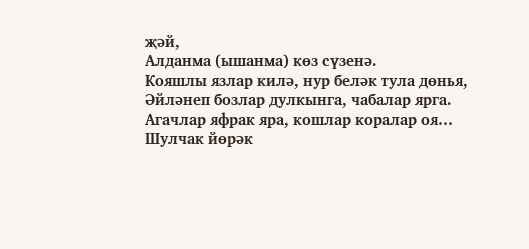җәй,
Алданма (ышанма) көз сүзенә.
Кояшлы язлар килә, нур беләк тула дөнья,
Әйләнеп бозлар дулкынга, чабалар ярга.
Агачлар яфрак яра, кошлар коралар оя…
Шулчак йөрәк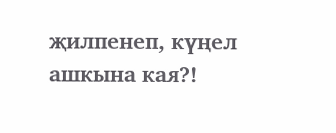җилпенеп, күңел ашкына кая?!